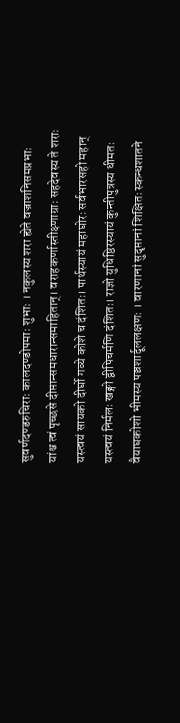सुवर्णदण्डरुचिराः कालदण्डोपमाः शुभाः । नकुलस्य शरा ह्येते वज्राशनिसमप्रभाः
यांश्च त्वं पृच्छसे दीप्तान्समधारान्समाहितान्। वराहकर्णास्तीक्ष्णाग्राः सहदेवस्य ते शराः
यस्त्वयं सायको दीर्घो गव्ये कोशे च दंशितः। पार्थस्यायं महाघोरः सर्वभारसहो महान्
यस्त्वयं निर्मलः खङ्गो द्वीपिचर्मणि दंशितः। राज्ञो युधिष्ठिरस्यायं कुन्तीपुत्रस्य धीमतः
वैयाघकोशो भीमस्य पञ्चशार्दूललक्षणः । वारणानां सुदृप्तानां शिक्षितः स्कन्धशातने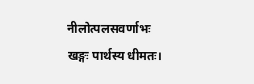नीलोत्पलसवर्णाभः खङ्गः पार्थस्य धीमतः।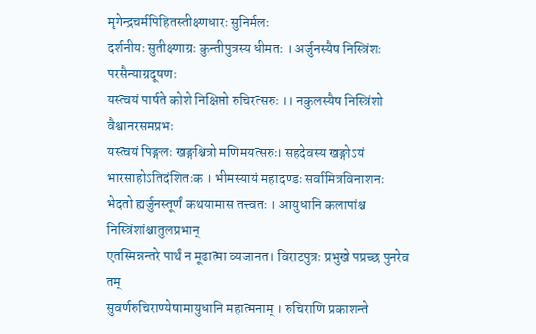मृगेन्द्रचर्मपिहितस्तीक्ष्णधारः सुनिर्मलः
दर्शनीयः सुतीक्ष्णाग्रः कुन्तीपुत्रस्य धीमतः । अर्जुनस्यैष निस्त्रिंशः परसैन्याग्रदूषणः
यस्त्वयं पार्षते कोशे निक्षिप्तो रुचिरत्सरुः ।। नकुलस्यैष निस्त्रिंशो वैश्वानरसमप्रभः
यस्त्वयं पिङ्गलः खङ्गश्चित्रो मणिमयत्सरुः। सहदेवस्य खङ्गोऽयं भारसाहोऽतिदंशितःक । भीमस्यायं महादण्डः सर्वामित्रविनाशनः
भेदतो ह्यर्जुनस्तूर्णं कथयामास तत्त्वतः । आयुधानि कलापांश्च निस्त्रिंशांश्चातुलप्रभान्
एतस्मिन्नन्तरे पार्थं न मूढात्मा व्यजानत। विराटपुत्रः प्रभुखे पप्रच्छ पुनरेव तम्
सुवर्णरुचिराण्येषामायुधानि महात्मनाम् । रुचिराणि प्रकाशन्ते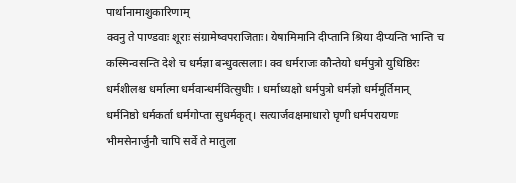पार्थानामाशुकारिणाम्
क्वनु ते पाण्डवाः शूराः संग्रामेष्वपराजिताः। येषामिमानि दीप्तानि श्रिया दीप्यन्ति भान्ति च
कस्मिन्वसन्ति देशे च धर्मज्ञा बन्धुवत्सलाः। क्व धर्मराजः कौन्तेयो धर्मपुत्रो युधिष्ठिरः
धर्मशीलश्च धर्मात्मा धर्मवान्धर्मवित्सुधीः । धर्माध्यक्षो धर्मपुत्रो धर्मज्ञो धर्ममूर्तिमान्
धर्मनिष्ठो धर्मकर्ता धर्मगोप्ता सुधर्मकृत्। सत्यार्जवक्षमाधारो घृणी धर्मपरायणः
भीमसेनार्जुनौ चापि सर्वे ते मातुला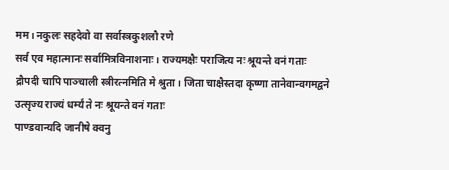मम। नकुलः सहदेवो वा सर्वास्त्रकुशलौ रणे
सर्व एव महात्मानः सर्वामित्रविनाशनाः। राज्यमक्षैः पराजित्य नः श्रूयन्ते वनं गताः
द्रौपदी चापि पाञ्चाली स्त्रीरत्नमिति मे श्रुता। जिता चाक्षैस्तदा कृष्णा तानेवान्वगमद्वने
उत्सृज्य राज्यं धर्म्यं ते नः श्रूयन्ते वनं गताः
पाण्डवान्यदि जानीषे क्वनु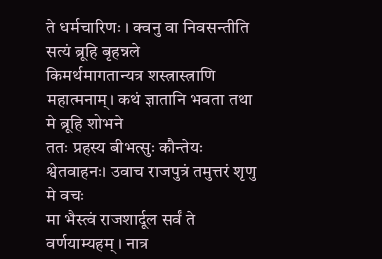ते धर्मचारिणः । क्वनु वा निवसन्तीति सत्यं ब्रूहि बृहन्नले
किमर्थमागतान्यत्र शस्त्रास्त्राणि महात्मनाम्। कथं ज्ञातानि भवता तथा मे ब्रूहि शोभने
ततः प्रहस्य बीभत्सुः कौन्तेयः श्वेतवाहनः। उवाच राजपुत्रं तमुत्तरं शृणु मे वचः
मा भैस्त्वं राजशार्दूल सर्वं ते वर्णयाम्यहम् । नात्र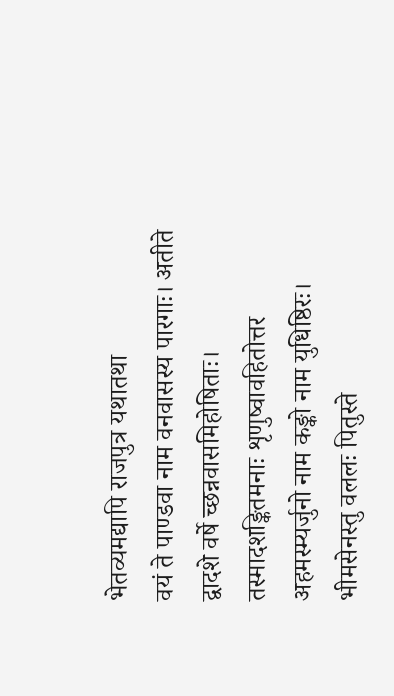भेतव्यमद्यापि राजपुत्र यथातथा
वयं ते पाण्डवा नाम वनवासस्य पारगाः। अतीते द्वादशे वर्षे च्छन्नवासमिहोषिताः। तस्मादशङ्कितमनाः शृणुष्वावहितोत्तर
अहमस्म्यर्जुनो नाम कङ्को नाम युधिष्ठिरः। भीमसेनस्तु वललः पितुस्ते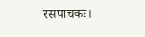रसपाचकः।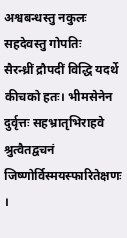अश्वबन्धस्तु नकुलः सहदेवस्तु गोपतिः
सैरन्ध्रीं द्रौपदीं विद्धि यदर्थे कीचको हतः। भीमसेनेन दुर्वृत्तः सहभ्रातृभिराहवे
श्रुत्वैतद्वचनं जिष्णोर्विस्मयस्फारितेक्षणः ।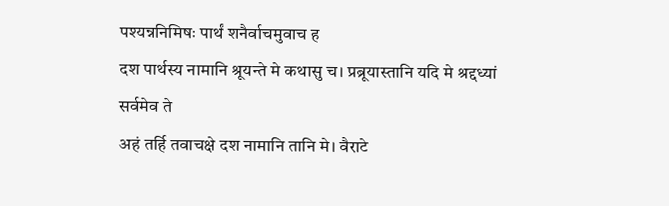पश्यन्ननिमिषः पार्थं शनैर्वाचमुवाच ह
दश पार्थस्य नामानि श्रूयन्ते मे कथासु च। प्रब्रूयास्तानि यदि मे श्रद्दध्यां सर्वमेव ते
अहं तर्हि तवाचक्षे दश नामानि तानि मे। वैराटे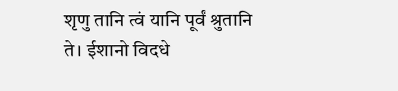शृणु तानि त्वं यानि पूर्वं श्रुतानि ते। ईशानो विदधे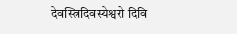देवस्त्रिदिवस्येश्वरो दिवि